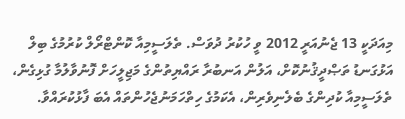މިއަދަކީ 13 ޖެނުއަރީ 2012 ވީ ހުކުރު ދުވަސް. ތެލަސީމިއާ ކޮންޓްރޯލް ކުރުމުގެ ބިލް އަޅުގަނޑު ތަޞްދީޤުނުކޮށް، އަލުން އަނބުރާ ރައްޔިތުންގެ މަޖިލީހަށް ފޮނުވާލުމާ ގުޅިގެން، ތެލަސީމިއާ ކުދިންގެ ބެލެނިވެރިން، އެކަމުގެ ހިތްހަމަނުޖެހުންތައް އެބަ ފާޅުކުރައްވާ.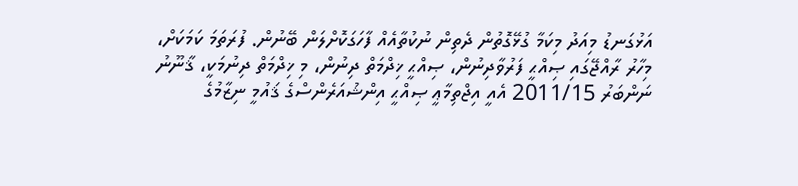އަޅުގަނޑު މިއަދު މިކަމާ ގުޅޭގޮތުން ދެތިން ނުކުތާއެއް ފާހަގަކޮށްލަން ބޭނުން. ފުރަތަމަ ކަމަކަށް، މިހާރު ރާއްޖޭގައި ޞިއްޙީ ފަރުވާދިނުން، ޞިއްޙީ ޚިދްމަތް ދިނުން، މި ޚިދްމަތް ދިނުމަކީ، ޤާނޫނު ނަންބަރު 2011/15 އެއީ އިޖްތިމާޢީ ޞިއްޙީ އިންޝުއަރެންސްގެ ޤައުމީ ނިޒާމުގެ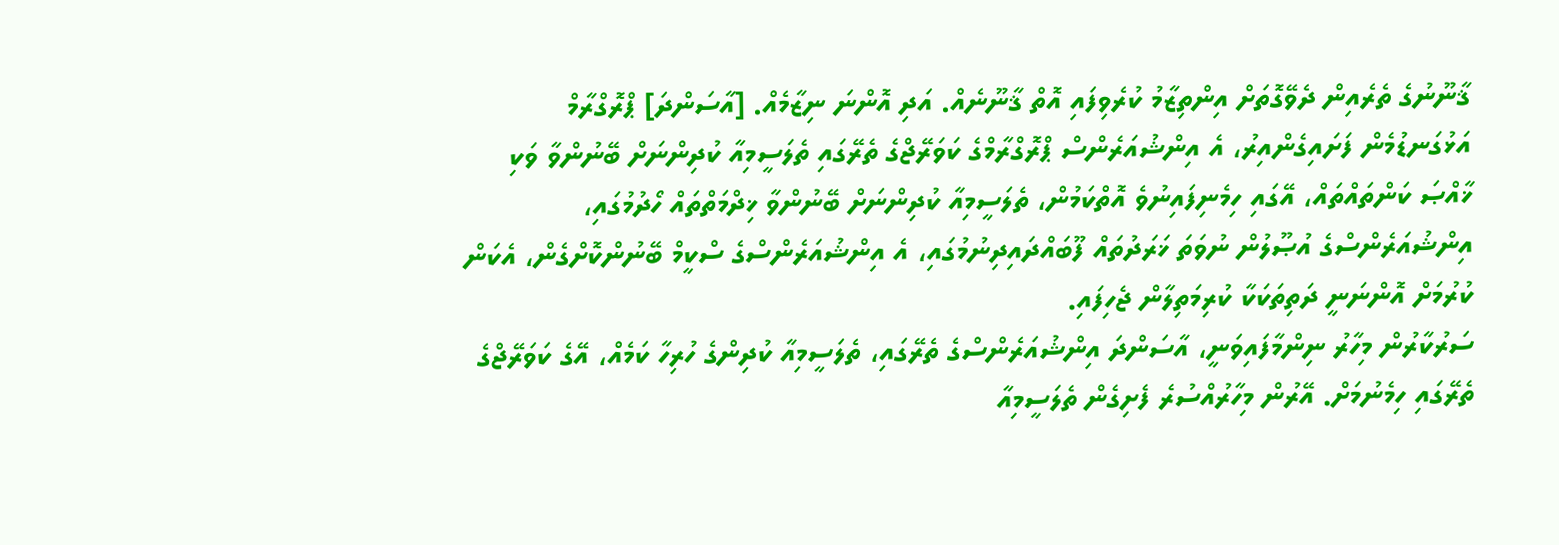ޤާނޫނުގެ ތެރެއިން ދެވޭގޮތަށް އިންތިޒާމު ކުރެވިފައި އޮތް ޤާނޫނެއް. އަދި އޮންނަ ނިޒާމެއް. [އާސަންދަ] ޕްރޮގްރާމް އަޅުގަނޑުމެން ފަށައިގެންއިރު، އެ އިންޝުއަރެންސް ޕްރޮގްރާމްގެ ކަވަރޭޖްގެ ތެރޭގައި ތެލަސީމިއާ ކުދިންނަށް ބޭނުންވާ ވަކި ޚާއްޞަ ކަންތައްތައް، އޭގައި ހިމެނިފައިނުވެ އޮތްކަމުން، ތެލަސީމިއާ ކުދިންނަށް ބޭނުންވާ ޚިދްމަތްތައް ހޯދުމުގައި، އިންޝުއަރެންސްގެ އުޞޫލުން ނުވަތަ ޚަރަދުތައް ފޫބައްދައިދިނުމުގައި، އެ އިންޝުއަރެންސްގެ ސްކީމް ބޭނުންކޮށްގެން، އެކަން ކުރުމަށް އޮންނަނީ ދަތިތަކަކާ ކުރިމަތިލާން ޖެހިފައި.
ސަރުކާރުން މިހާރު ނިންމާފައިވަނީ، އާސަންދަ އިންޝުއަރެންސްގެ ތެރޭގައި، ތެލަސީމިއާ ކުދިންގެ ހުރިހާ ކަމެއް، އޭގެ ކަވަރޭޖްގެ ތެރޭގައި ހިމެނުމަށް. އޭރުން މިހާރުއްސުރެ ފެށިގެން ތެލަސީމިއާ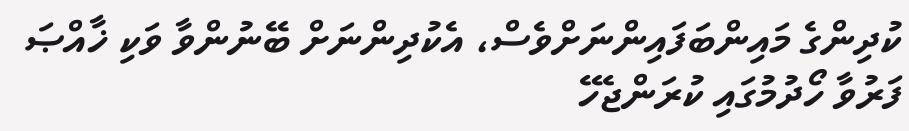ކުދިންގެ މައިންބަފައިންނަށްވެސް، އެކުދިންނަށް ބޭނުންވާ ވަކި ޚާއްޞަ ފަރުވާ ހޯދުމުގައި ކުރަންޖެހޭ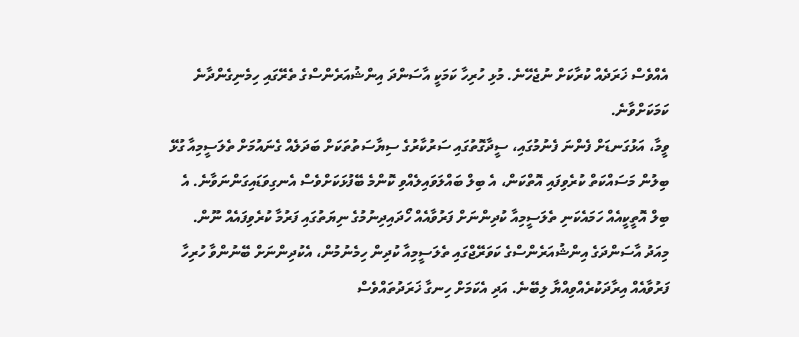އެއްވެސް ޚަރަދެއް ކުރާކަށް ނުޖެހޭނެ. މުޅި ހުރިހާ ކަމަކީ އާސަންދަ އިންޝުއަރެންސްގެ ތެރޭގައި ހިމެނިގެންދާނެ ކަމަކަށްވާނެ.
ވީމާ، އަޅުގަނޑަށް ފެންނަ ފެނުމުގައި، ސީދާގޮތުގައި ސަރުކާރުގެ ސިޔާސަތުތަކަށް ބަދަލެއް ގެނައުމަށް ތެލަސީމިއާ ގުޅޭ ބިލުން މަސައްކަތް ކުރެވިފައި އޮތްކަން، އެ ބިލް ބައްލަވައިލެއްވި ކޮންމެ ބޭފުޅަކަށްވެސް އެނގިވަޑައިގަންނަވާނެ. އެ ބިލް އޮތީކީއެއް ހަމައެކަނި ތެލަސީމިއާ ކުދިންނަށް ފަރުވާއެއް ހޯދައިދިނުމުގެ ނިޔަތުގައި ފަރުމާ ކުރެވިފައެއް ނޫން. މިއަދު އާސަންދަގެ އިންޝުއަރެންސްގެ ކަވަރޭޖްގައި ތެލަސީމިއާ ކުދިން ހިމެނުމުން، އެކުދިންނަށް ބޭނުންވާ ހުރިހާ ފަރުވާއެއް އިރާދަކުރެއްވިއްޔާ ލިބޭނެ. އަދި އެކަމަށް ހިނގާ ޚަރަދުތައްވެސް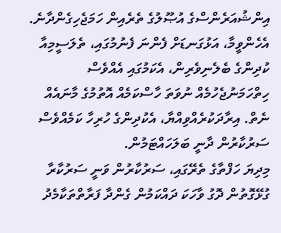އިންޝުއަރެންސްގެ އުޞޫލުގެ ތެރެއިން ހަމަޖެހިގެންދާނެ. އެހެންވީމާ، އަޅުގަނޑަށް ފެންނަ ފެނުމުގައި، ތެލަސީމިއާ ކުދިންގެ ބެލެނިވެރިން، އެކަމުގައި އެއްވެސް ހިތްހަމަނުޖެހުމެއް ނުވަތަ ހާސްކަމެއް އޮތުމުގެ މާނައެއް ނެތް. އިރާދަކުރެއްވިއްޔާ، އެކުދިންގެ ހުރިހާ ކަމެއްވެސް ސަރުކާރުން ދާނީ ބަލަހައްޓަމުން.
މިދިޔަ ހަފްތާގެ ތެރޭގައި، ސަރުކާރުން ވަނީ ސަރުކާރާ ގުޅޭގޮތުން ދޮގު ވާހަކަ ދައްކަމުން ގެންދާ ފަރާތްތަކާމެދު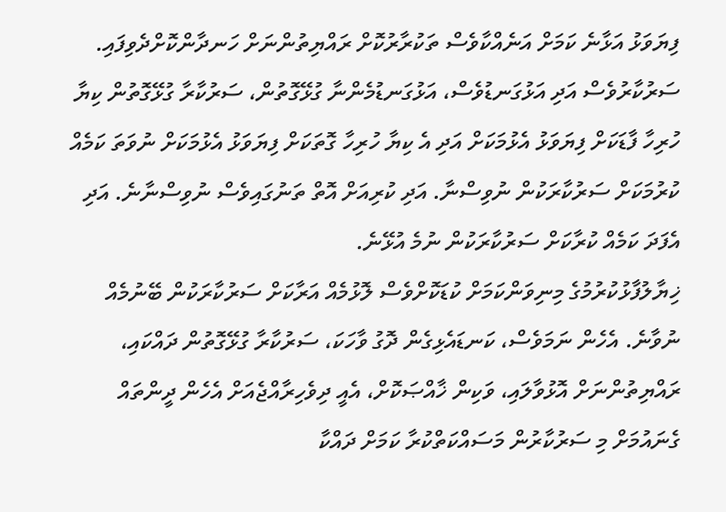ފިޔަވަޅު އަޅާނެ ކަމަށް އަނެއްކާވެސް ތަކުރާރުކޮށް ރައްޔިތުންނަށް ހަނދާންކޮށްދެވިފައި. ސަރުކާރުވެސް އަދި އަޅުގަނޑުވެސް، އަޅުގަނޑުމެންނާ ގުޅޭގޮތުން، ސަރުކާރާ ގުޅޭގޮތުން ކިޔާ ހުރިހާ ފާޑަކަށް ފިޔަވަޅު އެޅުމަކަށް އަދި އެ ކިޔާ ހުރިހާ ގޮތަކަށް ފިޔަވަޅު އެޅުމަކަށް ނުވަތަ ކަމެއް ކުރުމަކަށް ސަރުކާރަކުން ނުވިސްނާ. އަދި ކުރިއަށް އޮތް ތަނުގައިވެސް ނުވިސްނާނެ. އަދި އެފަދަ ކަމެއް ކުރާކަށް ސަރުކާރަކުން ނުމެ އުޅޭނެ.
ޚިޔާލުފާޅުކުރުމުގެ މިނިވަންކަމަށް ކުޑަކޮށްވެސް ލޮޅުމެއް އަރާކަށް ސަރުކާރަކުން ބޭނުމެއް ނުވާނެ. އެހެން ނަމަވެސް، ކަނޑައެޅިގެން ދޮގު ވާހަކަ، ސަރުކާރާ ގުޅޭގޮތުން ދައްކައި، ރައްޔިތުންނަށް އޮޅުވާލައި، ވަކިން ޚާއްޞަކޮށް، އެއީ ދިވެހިރާއްޖެއަށް އެހެން ދީންތައް ގެނައުމަށް މި ސަރުކާރުން މަސައްކަތްކުރާ ކަމަށް ދައްކާ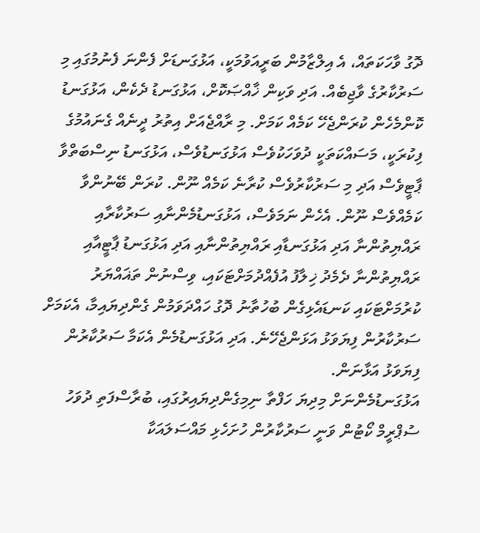ދޮގު ވާހަކަތައް، އެ އިލްޒާމުން ބަރީއަވުމަކީ، އަޅުގަނޑަށް ފެންނަ ފެނުމުގައި މި ސަރުކާރުގެ ވާޖިބެއް. އަދި ވަކިން ޚާއްޞަކޮށް، އަޅުގަނޑު ދެކެން، އަޅުގަނޑު ކޮންމެހެން ކުރަންޖެހޭ ކަމެއް ކަމަށް. މި ރާއްޖެއަށް އިތުރު ދީނެއް ގެނައުމުގެ ފިކުރަކީ، މަސައްކަތަކީ ދުވަހަކުވެސް އަޅުގަނޑުވެސް، އަޅުގަނޑު ނިސްބަތްވާ ޕާޓީވެސް އަދި މި ސަރުކާރުވެސް ކުރާނެ ކަމެއް ނޫން. ކުރަން ބޭނުންވާ ކަމެއްވެސް ނޫން. އެހެން ނަމަވެސް، އަޅުގަނޑުމެންނާއި ސަރުކާރާއި ރައްޔިތުންނާ އަދި އަޅުގަނޑާއި ރައްޔިތުންނާއި އަދި އަޅުގަނޑު ޕާޓީއާއި ރައްޔިތުންނާ ދެމެދު ޚިލާފު އުފެއްދުމަށްޓަކައި، ވިސްނުން ތަޣައްޔަރު ކުރުމަށްޓަކައި ކަނޑައެޅިގެން ބުހުތާނު ދޮގު ހައްދަވަމުން ގެންދިޔައިމާ، އެކަމަށް ސަރުކާރުން ފިޔަވަޅު އަޅަންޖެހޭނެ. އަދި އަޅުގަނޑުމެން އެކަމާ ސަރުކާރުން ފިޔަވަޅު އަޅާނަން.
އަޅުގަނޑުމެންނަށް މިދިޔަ ހަފްތާ ނިމިގެންދިޔައިރުގައި، ބުރާސްފަތި ދުވަހު ސުޕްރީމް ކޯޓުން ވަނީ ސަރުކާރުން ހުށަހެޅި މައްސަލައަކާ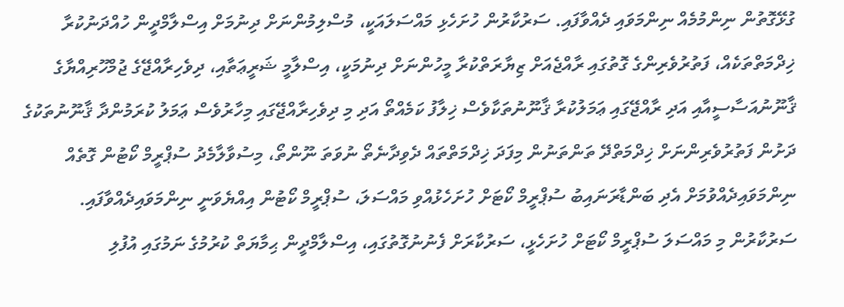ގުޅޭގޮތުން ނިންމުމެއް ނިންމަވައި ދެއްވާފައި. ސަރުކާރުން ހުށަހެޅި މައްސަލައަކީ، މުސްލިމުންނަށް ދިނުމަށް އިސްލާމްދީން ހުއްދަނުކުރާ ޚިދްމަތްތަކެއް، ފަތުރުވެރިންގެ ގޮތުގައި ރާއްޖެއަށް ޒިޔާރަތްކުރާ މީހުންނަށް ދިނުމަކީ، އިސްލާމީ ޝަރީޢަތާއި، ދިވެހިރާއްޖޭގެ ޖުމްހޫރިއްޔާގެ ޤާނޫނުއަސާސީއާއި އަދި ރާއްޖޭގައި ޢަމަލުކުރާ ޤާނޫނުތަކާވެސް ޚިލާފު ކަމެއްތޯ އަދި މި ދިވެހިރާއްޖޭގައި މިހާރުވެސް ޢަމަލު ކުރަމުންދާ ޤާނޫނުތަކުގެ ދަށުން ފަތުރުވެރިންނަށް ޚިދްމަތްދޭ ތަންތަނުން މިފަދަ ޚިދްމަތްތައް ދެވިދާނެތޯ ނުވަތަ ނޫންތޯ، މިސުވާލާމެދު ސުޕްރީމް ކޯޓުން ގޮތެއް ނިންމަވައިދެއްވުމަށް އެދި ބަންޑާރަނައިބު ސުޕްރީމް ކޯޓަށް ހުށަހެޅުއްވި މައްސަލަ، ސުޕްރީމް ކޯޓުން އިއްޔެވަނީ ނިންމަވައިދެއްވާފައި.
ސަރުކާރުން މި މައްސަލަ ސުޕްރީމް ކޯޓަށް ހުށަހެޅީ، ސަރުކާރަށް ފެނުނުގޮތުގައި، އިސްލާމްދީން ޙިމާޔަތް ކުރުމުގެ ނަމުގައި އުފުލި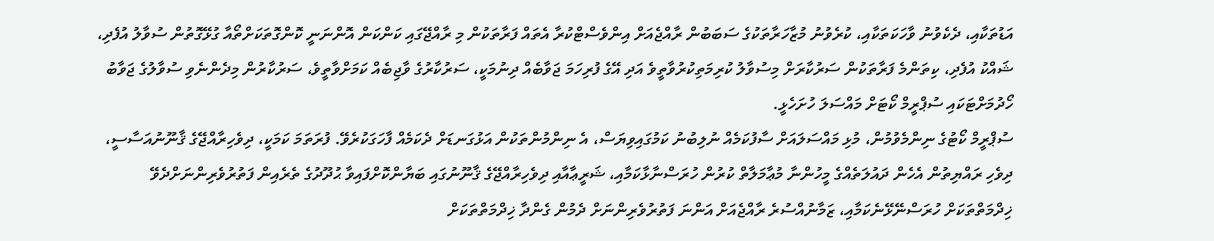އަޑުތަކާއި، ދެކެވުނު ވާހަކަތަކާއި، ކުރެވުނު މުޒާހަރާތަކުގެ ސަބަބުން ރާއްޖެއަށް އިންވެސްޓްކުރާ އެތައް ފަރާތަކުން މި ރާއްޖޭގައި ކަންކަން އޮންނަނީ ކޮންގޮތަކަށްތޯއާ ގުޅޭގޮތުން ސުވާލު އުފެދި، ޝައްކު އުފެދި، ކިތަންމެ ފަރާތަކުން ސަރުކާރަށް މިސުވާލު ކުރިމަތިކުރުވާތީވެ އަދި އޭގެ ފުރިހަމަ ޖަވާބެއް ދިނުމަކީ، ސަރުކާރުގެ ވާޖިބެއް ކަމަށްވާތީވެ، ސަރުކާރުން މިދެންނެވި ސުވާލުގެ ޖަވާބު ހޯދުމަށްޓަކައި ސުޕްރީމް ކޯޓަށް މައްސަލަ ހުށަހެޅީ.
ސުޕްރީމް ކޯޓުގެ ނިންމެވުމުން، މުޅި މައްސަލައަށް ސާފުކަމެއް ނުލިބުނު ކަމުގައިވިޔަސް، އެ ނިންމުންތަކުން އަޅުގަނޑަށް ދެކަމެއް ފާހަގަކުރެވޭ. ފުރަތަމަ ކަމަކީ، ދިވެހިރާއްޖޭގެ ޤާނޫނުއަސާސީ، ދިވެހި ރައްޔިތުން އެހެން ދައުލަތެއްގެ މީހުންނާ މުޢާމަލާތް ކުރުން ހުރަސްނާޅާކަމާއި، ޝަރީޢާއާއި ދިވެހިރާއްޖޭގެ ޤާނޫނުގައި ބަޔާންކޮށްފައިވާ ޙުދޫދުގެ ތެރެއިން ފަތުރުވެރިންނަށްދެވޭ ޚިދްމަތްތަކަށް ހުރަސްނޭޅޭނެކަމާއި، ޒަމާނުއްސުރެ ރާއްޖެއަށް އަންނަ ފަތުރުވެރިންނަށް ދެމުން ގެންދާ ޚިދްމަތްތަކަށް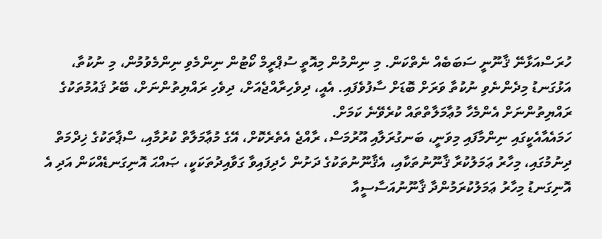ހުރަސްއަޅާނޭ ޤާނޫނީ ސަބަބެއް ނެތްކަން. މި ނިންމުން މިއޮތީ ސުޕްރީމް ކޯޓުން ނިންމެވި ނިންމެވުމުން، މި ނުކުތާ، އަޅުގަނޑު މިދެންނެވި ނުކުތާ ވަރަށް ބޮޑަށް ސާފުވެފައި. އެއީ، ދިވެހިރާއްޖެއަށް، ދިވެހި ރައްޔިތުންނަށް، ބޭރު ޤައުމުތަކުގެ ރައްޔިތުންނަށް އެންމެހާ މުޢާމަލާތްތައް ކުރެވޭނެ ކަމަށް.
ހަމައެއާއެކީގައި ނިންމާފައި މިވަނީ، ބަނގުރަލާއި އޫރުމަސް، ރާއްޖެ އެތެރެކޮށް، އޭގެ މުޢާމަލާތް ކުރުމާއި، ސްޕާތަކުގެ ޚިދްމަތް ދިނުމުގައި، މިހާރު ޢަމަލުކުރާ ޤާނޫނުތަކާއި، އެޤާނޫނުތަކުގެ ދަށުން ހެދިފައިވާ ގަވާއިދުތަކަކީ، ޞައްޙަ އޮނިގަނޑެއްކަން އަދި އެ އޮނިގަނޑު މިހާރު ޢަމަލުކުރަމުންދާ ޤާނޫނުއަސާސީއާ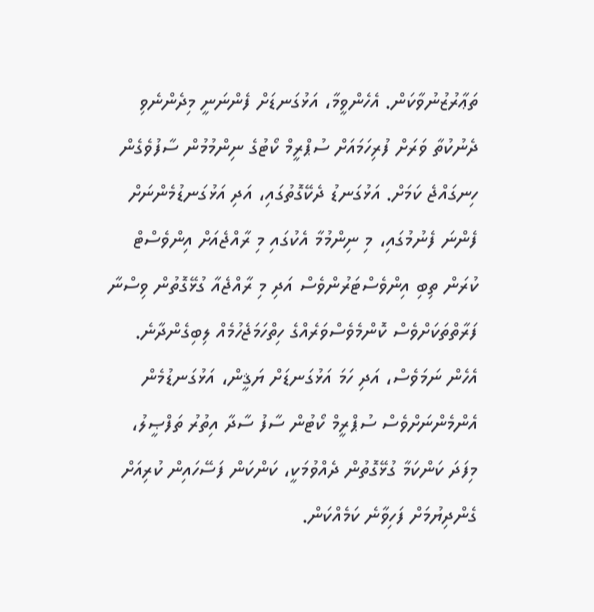ތަޢާރުޒުނުވާކަން. އެހެންވީމާ، އަޅުގަނޑަށް ފެންނަނީ މިދެންނެވި ދެނުކުތާ ވަރަށް ފުރިހަމައަށް ސުޕްރީމް ކޯޓުގެ ނިންމުމުން ސާފުވެގެން ހިނގައްޖެ ކަމަށް. އަޅުގަނޑު ދެކޭގޮތުގައި، އަދި އަޅުގަނޑުމެންނަށް ފެންނަ ފެނުމުގައި، މި ނިންމުމާ އެކުގައި މި ރާއްޖެއަށް އިންވެސްޓް ކުރަން ތިބި އިންވެސްޓަރުންވެސް އަދި މި ރާއްޖެއާ ގުޅޭގޮތުން ވިސްނާ ފަރާތްތަކަށްވެސް ކޮންމެވެސްވަރެއްގެ ހިތްހަމަޖެހުމެއް ލިބިގެންދާނެ. އެހެން ނަމަވެސް، އަދި ހަމަ އަޅުގަނޑަށް ޔަޤީން، އަޅުގަނޑުމެން އެންމެންނަށްވެސް ސުޕްރީމް ކޯޓުން ސާފު ސާދާ އިތުރު ތަފްޞީލު، މިފަދަ ކަންކަމާ ގުޅޭގޮތުން ދެއްވުމަކީ، ކަންކަން ފަސޭހައިން ކުރިއަށް ގެންދިޔުމަށް ފަހިވާނެ ކަމެއްކަން.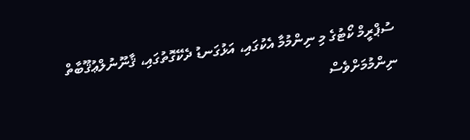ސުޕްރީމް ކޯޓުގެ މި ނިންމުމާ އެކުގައި، އަޅުގަނޑު ދެކޭގޮތުގައި، ޤާނޫނުލްޢުޤޫބާތް ނިންމުމަށްވެސް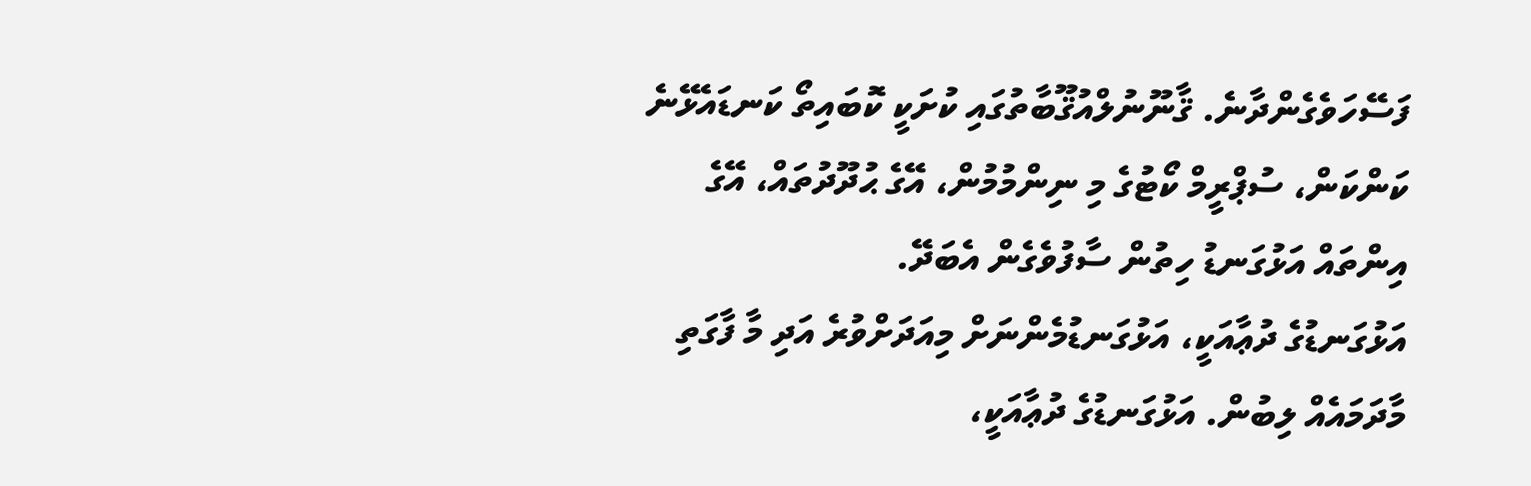ފަސޭހަވެގެންދާނެ. ޤާނޫނުލްއުޤޫބާތުގައި ކުށަކީ ކޮބައިތޯ ކަނޑައެޅޭނެ ކަންކަން، ސުޕްރީމް ކޯޓުގެ މި ނިންމުމުން، އޭގެ ޙުދޫދުތައް، އޭގެ އިންތައް އަޅުގަނޑު ހިތުން ސާފުވެގެން އެބަދޭ.
އަޅުގަނޑުގެ ދުޢާއަކީ، އަޅުގަނޑުމެންނަށް މިއަދަށްވުރެ އަދި މާ ފާގަތި މާދަމައެއް ލިބުން. އަޅުގަނޑުގެ ދުޢާއަކީ،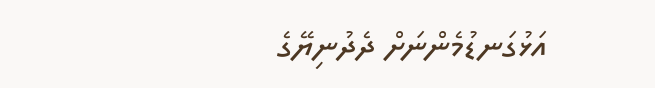އަޅުގަނޑުމެންނަށް ދެދުނިޔޭގެ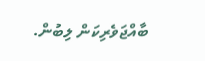ބާއްޖަވެރިކަން ލިބުން.